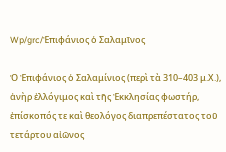Wp/grc/Ἐπιφάνιος ὁ Σαλαμῖνος

Ὁ Ἐπιφάνιος ὁ Σαλαμίνιος (περὶ τὰ 310–403 μ.Χ.), ἀνὴρ ἐλλόγιμος καὶ τῆς Ἐκκλησίας φωστήρ, ἐπίσκοπός τε καὶ θεολόγος διαπρεπέστατος τοῦ τετάρτου αἰῶνος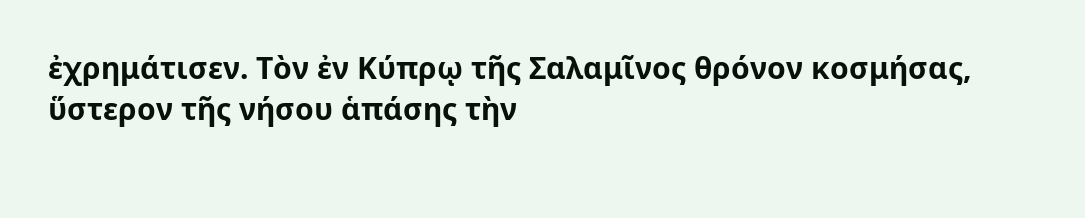ἐχρημάτισεν. Τὸν ἐν Κύπρῳ τῆς Σαλαμῖνος θρόνον κοσμήσας, ὕστερον τῆς νήσου ἁπάσης τὴν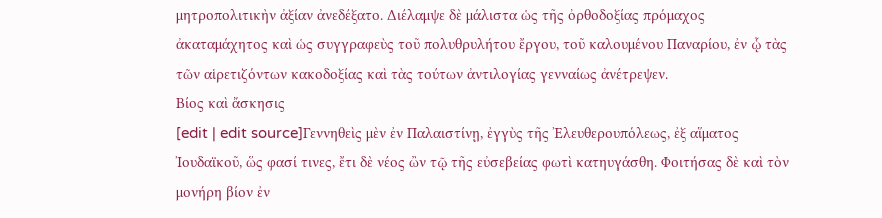μητροπολιτικὴν ἀξίαν ἀνεδέξατο. Διέλαμψε δὲ μάλιστα ὡς τῆς ὀρθοδοξίας πρόμαχος ἀκαταμάχητος καὶ ὡς συγγραφεὺς τοῦ πολυθρυλήτου ἔργου, τοῦ καλουμένου Παναρίου, ἐν ᾧ τὰς τῶν αἱρετιζόντων κακοδοξίας καὶ τὰς τούτων ἀντιλογίας γενναίως ἀνέτρεψεν.
Βίος καὶ ἄσκησις
[edit | edit source]Γεννηθεὶς μὲν ἐν Παλαιστίνῃ, ἐγγὺς τῆς Ἐλευθερουπόλεως, ἐξ αἵματος Ἰουδαϊκοῦ, ὥς φασί τινες, ἔτι δὲ νέος ὢν τῷ τῆς εὐσεβείας φωτὶ κατηυγάσθη. Φοιτήσας δὲ καὶ τὸν μονήρη βίον ἐν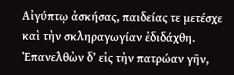Αἰγύπτῳ ἀσκήσας, παιδείας τε μετέσχε καὶ τὴν σκληραγωγίαν ἐδιδάχθη. Ἐπανελθὼν δ’ εἰς τὴν πατρώαν γῆν,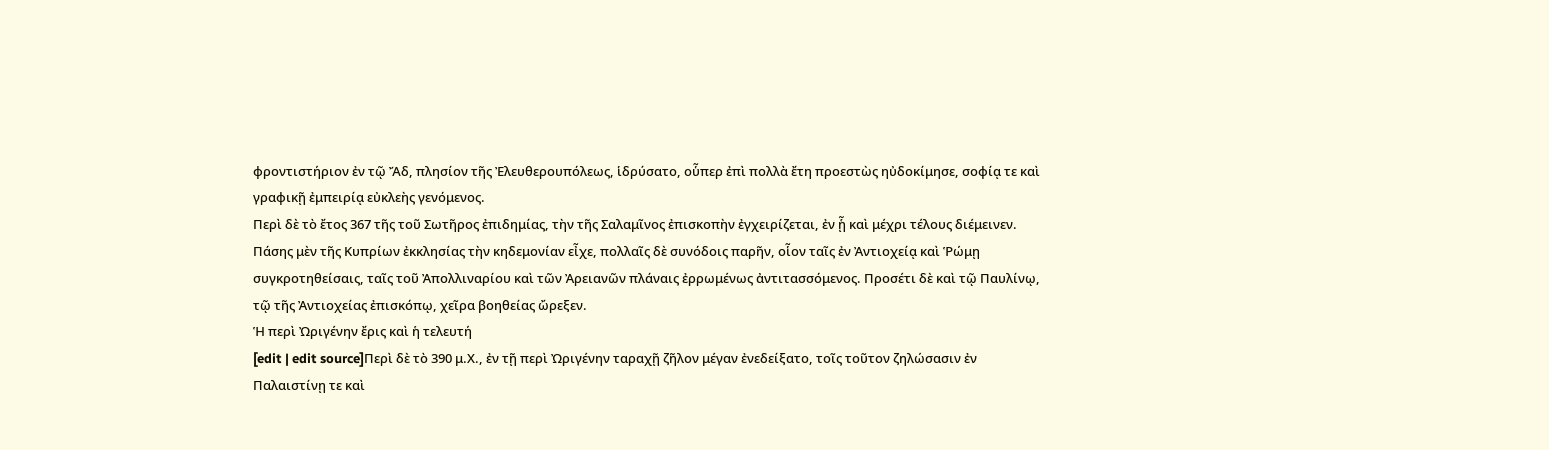φροντιστήριον ἐν τῷ Ἄδ, πλησίον τῆς Ἐλευθερουπόλεως, ἱδρύσατο, οὗπερ ἐπὶ πολλὰ ἔτη προεστὼς ηὐδοκίμησε, σοφίᾳ τε καὶ γραφικῇ ἐμπειρίᾳ εὐκλεὴς γενόμενος.
Περὶ δὲ τὸ ἔτος 367 τῆς τοῦ Σωτῆρος ἐπιδημίας, τὴν τῆς Σαλαμῖνος ἐπισκοπὴν ἐγχειρίζεται, ἐν ᾗ καὶ μέχρι τέλους διέμεινεν. Πάσης μὲν τῆς Κυπρίων ἐκκλησίας τὴν κηδεμονίαν εἶχε, πολλαῖς δὲ συνόδοις παρῆν, οἷον ταῖς ἐν Ἀντιοχείᾳ καὶ Ῥώμῃ συγκροτηθείσαις, ταῖς τοῦ Ἀπολλιναρίου καὶ τῶν Ἀρειανῶν πλάναις ἐρρωμένως ἀντιτασσόμενος. Προσέτι δὲ καὶ τῷ Παυλίνῳ, τῷ τῆς Ἀντιοχείας ἐπισκόπῳ, χεῖρα βοηθείας ὤρεξεν.
Ἡ περὶ Ὠριγένην ἔρις καὶ ἡ τελευτή
[edit | edit source]Περὶ δὲ τὸ 390 μ.Χ., ἐν τῇ περὶ Ὠριγένην ταραχῇ ζῆλον μέγαν ἐνεδείξατο, τοῖς τοῦτον ζηλώσασιν ἐν Παλαιστίνῃ τε καὶ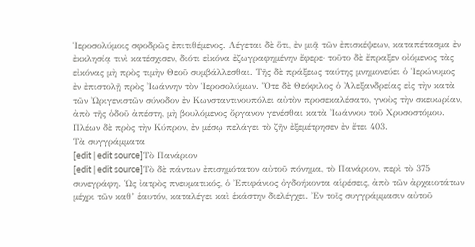Ἱεροσολύμοις σφοδρῶς ἐπιτιθέμενος. Λέγεται δὲ ὅτι, ἐν μιᾷ τῶν ἐπισκέψεων, καταπέτασμα ἐν ἐκκλησίᾳ τινὶ κατέσχισεν, διότι εἰκόνα ἐζωγραφημένην ἔφερε· τοῦτο δὲ ἔπραξεν οἰόμενος τὰς εἰκόνας μὴ πρὸς τιμὴν Θεοῦ συμβάλλεσθαι. Τῆς δὲ πράξεως ταύτης μνημονεύει ὁ Ἱερώνυμος ἐν ἐπιστολῇ πρὸς Ἰωάννην τὸν Ἱεροσολύμων. Ὅτε δὲ Θεόφιλος ὁ Ἀλεξανδρείας εἰς τὴν κατὰ τῶν Ὠριγενιστῶν σύνοδον ἐν Κωνσταντινουπόλει αὐτὸν προσεκαλέσατο, γνοὺς τὴν σκευωρίαν, ἀπὸ τῆς ὁδοῦ ἀπέστη, μὴ βουλόμενος ὄργανον γενέσθαι κατὰ Ἰωάννου τοῦ Χρυσοστόμου. Πλέων δὲ πρὸς τὴν Κύπρον, ἐν μέσῳ πελάγει τὸ ζῆν ἐξεμέτρησεν ἐν ἔτει 403.
Τὰ συγγράμματα
[edit | edit source]Τὸ Πανάριον
[edit | edit source]Τὸ δὲ πάντων ἐπισημότατον αὐτοῦ πόνημα, τὸ Πανάριον, περὶ τὸ 375 συνεγράφη. Ὡς ἰατρὸς πνευματικός, ὁ Ἐπιφάνιος ὀγδοήκοντα αἱρέσεις, ἀπὸ τῶν ἀρχαιοτάτων μέχρι τῶν καθ’ ἑαυτόν, καταλέγει καὶ ἑκάστην διελέγχει. Ἐν τοῖς συγγράμμασιν αὐτοῦ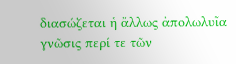διασώζεται ἡ ἄλλως ἀπολωλυῖα γνῶσις περί τε τῶν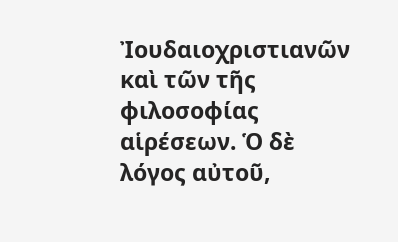Ἰουδαιοχριστιανῶν καὶ τῶν τῆς φιλοσοφίας αἱρέσεων. Ὁ δὲ λόγος αὐτοῦ,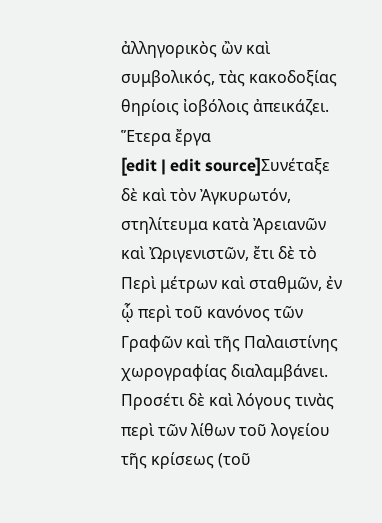ἀλληγορικὸς ὢν καὶ συμβολικός, τὰς κακοδοξίας θηρίοις ἰοβόλοις ἀπεικάζει.
Ἕτερα ἔργα
[edit | edit source]Συνέταξε δὲ καὶ τὸν Ἀγκυρωτόν, στηλίτευμα κατὰ Ἀρειανῶν καὶ Ὠριγενιστῶν, ἔτι δὲ τὸ Περὶ μέτρων καὶ σταθμῶν, ἐν ᾧ περὶ τοῦ κανόνος τῶν Γραφῶν καὶ τῆς Παλαιστίνης χωρογραφίας διαλαμβάνει. Προσέτι δὲ καὶ λόγους τινὰς περὶ τῶν λίθων τοῦ λογείου τῆς κρίσεως (τοῦ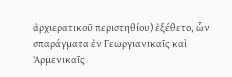ἀρχιερατικοῦ περιστηθίου) ἐξέθετο, ὧν σπαράγματα ἐν Γεωργιανικαῖς καὶ Ἀρμενικαῖς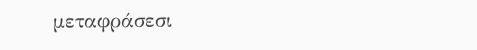μεταφράσεσι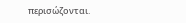περισώζονται.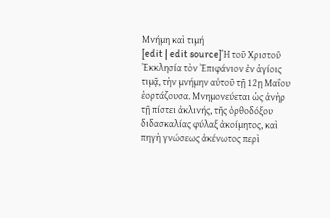Μνήμη καὶ τιμή
[edit | edit source]Ἡ τοῦ Χριστοῦ Ἐκκλησία τὸν Ἐπιφάνιον ἐν ἁγίοις τιμᾷ, τὴν μνήμην αὐτοῦ τῇ 12ῃ Μαΐου ἑορτάζουσα. Μνημονεύεται ὡς ἀνὴρ τῇ πίστει ἀκλινής, τῆς ὀρθοδόξου διδασκαλίας φύλαξ ἀκοίμητος, καὶ πηγὴ γνώσεως ἀκένωτος περὶ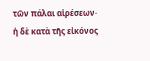τῶν πάλαι αἱρέσεων· ἡ δὲ κατὰ τῆς εἰκόνος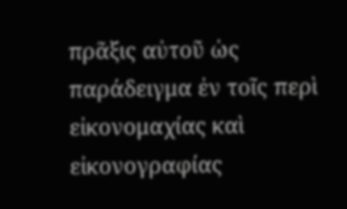πρᾶξις αὐτοῦ ὡς παράδειγμα ἐν τοῖς περὶ εἰκονομαχίας καὶ εἰκονογραφίας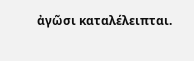ἀγῶσι καταλέλειπται.